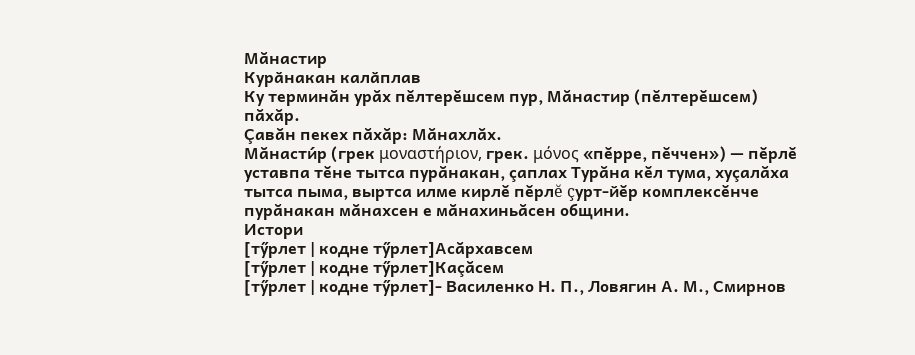Мăнастир
Курӑнакан калӑплав
Ку терминăн урăх пĕлтерĕшсем пур, Мăнастир (пĕлтерĕшсем) пăхăр.
Çавăн пекех пăхăр: Мăнахлăх.
Мăнасти́р (грек μοναστήριον, грек. μόνος «пĕрре, пĕччен») — пĕрлĕ уставпа тĕне тытса пурăнакан, çаплах Турăна кĕл тума, хуçалăха тытса пыма, выртса илме кирлĕ пĕрлĕ çурт-йĕр комплексĕнче пурăнакан мăнахсен е мăнахиньăсен общини.
Истори
[тӳрлет | кодне тӳрлет]Асăрхавсем
[тӳрлет | кодне тӳрлет]Каçăсем
[тӳрлет | кодне тӳрлет]- Василенко Н. П., Ловягин А. М., Смирнов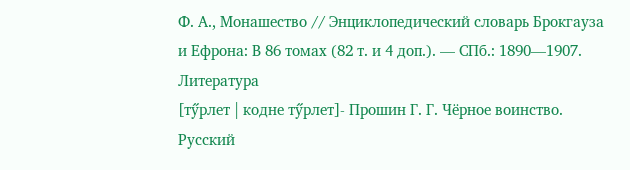Ф. А., Монашество // Энциклопедический словарь Брокгауза и Ефрона: В 86 томах (82 т. и 4 доп.). — СПб.: 1890—1907.
Литература
[тӳрлет | кодне тӳрлет]- Прошин Г. Г. Чёрное воинство. Русский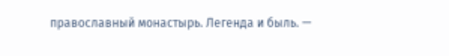православный монастырь. Легенда и быль. —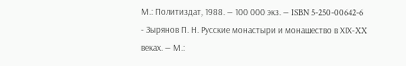М.: Политиздат, 1988. — 100 000 экз. — ISBN 5-250-00642-6
- Зырянов П. Н. Русские монастыри и монашество в ХІХ-XX веках. — М.: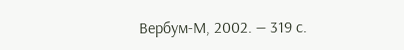Вербум-М, 2002. — 319 с.